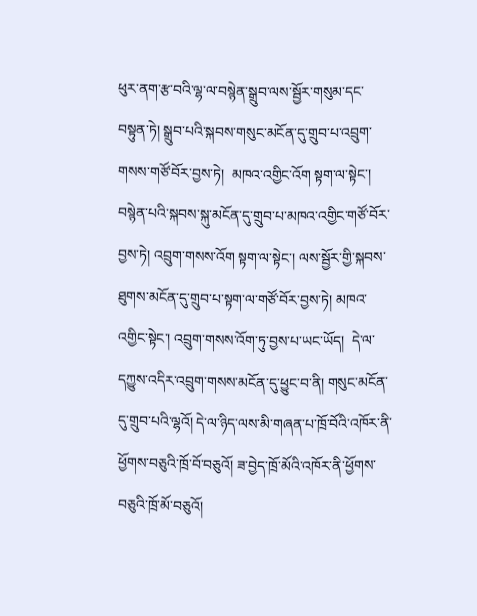ཕུར་ནག་རྩ་བའི་ལྷ་ལ་བསྙེན་སྒྲུབ་ལས་སྦྱོར་གསུམ་དང་བསྟུན་ཏེ། སྒྲུབ་པའི་སྐབས་གསུང་མངོན་དུ་གྲུབ་པ་འབྲུག་གསས་གཙོ་བོར་བྱས་ཏེ།  མཁའ་འགྱིང་འོག སྟག་ལ་སྟེང་།  བསྙེན་པའི་སྐབས་སྐུ་མངོན་དུ་གྲུབ་པ་མཁའ་འགྱིང་གཙོ་བོར་བྱས་ཏེ། འབྲུག་གསས་འོག སྟག་ལ་སྟེང་། ལས་སྦྱོར་གྱི་སྐབས་ཐུགས་མངོན་དུ་གྲུབ་པ་སྟག་ལ་གཙོ་བོར་བྱས་ཏེ། མཁའ་འགྱིང་སྟེང་། འབྲུག་གསས་འོག་ཏུ་བྱས་པ་ཡང་ཡོད།  དེ་ལ་དཀྱུས་འདིར་འབྲུག་གསས་མངོན་དུ་ཕྱུང་བ་ནི། གསུང་མངོན་དུ་གྲུབ་པའི་ལྷའོ། དེ་ལ་ཉིད་ལས་མི་གཞན་པ་ཁྲོ་བོའི་འཁོར་ནི་ཕྱོགས་བཅུའི་ཁྲོ་བོ་བཅུའོ། ཟ་བྱེད་ཁྲོ་མོའི་འཁོར་ནི་ཕྱོགས་བཅུའི་ཁྲོ་མོ་བཅུའོ།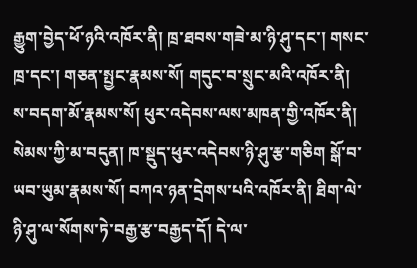རྒྱུག་བྱེད་ཕོ་ཉའི་འཁོར་ནི། ཁྲ་ཐབས་གཟེ་མ་ཉི་ཤུ་དང་། གསང་ཁྲ་དང་། གཅན་སྤྱང་རྣམས་སོ། གདུང་བ་སྲུང་མའི་འཁོར་ནི། ས་བདག་མོ་རྣམས་སོ། ཕུར་འདེབས་ལས་མཁན་གྱི་འཁོར་ནི། སེམས་ཀྱི་མ་བདུན། ཁ་སྡུད་ཕུར་འདེབས་ཉི་ཤུ་རྩ་གཅིག སྒོ་བ་ཡབ་ཡུམ་རྣམས་སོ། བཀའ་ཉན་དྲེགས་པའི་འཁོར་ནི། ཐིག་ལེ་ཉི་ཤུ་ལ་སོགས་ཏེ་བརྒྱ་རྩ་བརྒྱད་དོ། དེ་ལ་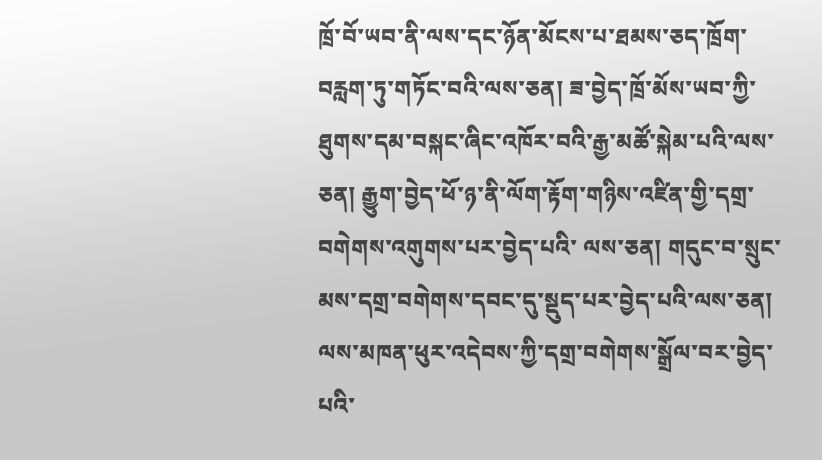ཁྲོ་བོ་ཡབ་ནི་ལས་དང་ཉོན་མོངས་པ་ཐམས་ཅད་ཁྲོག་བརླག་ཏུ་གཏོང་བའི་ལས་ཅན། ཟ་བྱེད་ཁྲོ་མོས་ཡབ་ཀྱི་ཐུགས་དམ་བསྐང་ཞིང་འཁོར་བའི་རྒྱ་མཚོ་སྐེམ་པའི་ལས་ཅན། རྒྱུག་བྱེད་ཕོ་ཉ་ནི་ལོག་རྟོག་གཉིས་འཛིན་གྱི་དགྲ་བགེགས་འགུགས་པར་བྱེད་པའི་ ལས་ཅན། གདུང་བ་སྲུང་མས་དགྲ་བགེགས་དབང་དུ་སྡུད་པར་བྱེད་པའི་ལས་ཅན། ལས་མཁན་ཕུར་འདེབས་ཀྱི་དགྲ་བགེགས་སྒྲོལ་བར་བྱེད་པའི་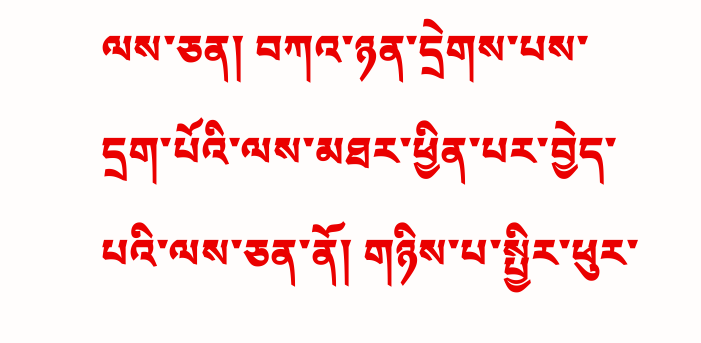ལས་ཅན། བཀའ་ཉན་དྲེགས་པས་དྲག་པོའི་ལས་མཐར་ཕྱིན་པར་བྱེད་པའི་ལས་ཅན་ནོ། གཉིས་པ་སྤྱིར་ཕུར་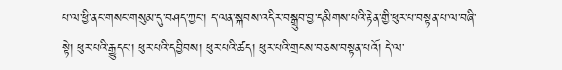པ་ལ་ཕྱི་ནང་གསང་གསུམ་དུ་བཤད་ཀྱང་། ད་ལན་སྐབས་འདིར་བསྒྲུབ་བྱ་དམིགས་པའི་རྟེན་གྱི་ཕུར་པ་བསྟན་པ་ལ་བཞི་སྟེ། ཕུར་པའི་རྒྱུདང་། ཕུར་པའི་དབྱིབས། ཕུར་པའི་ཚད། ཕུར་པའི་གྲངས་བཅས་བསྟན་པའོ། དེ་ལ་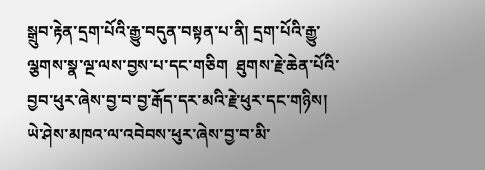སྒྲུབ་རྟེན་དྲག་པོའི་རྒྱུ་བདུན་བསྟན་པ་ནི། དྲག་པོའི་རྒྱུ་ལྕགས་སྣ་ལྔ་ལས་བྱས་པ་དང་གཅིག  ཐུགས་རྗེ་ཆེན་པོའི་བྱབ་ཕུར་ཞེས་བྱ་བ་བྱ་རྒོད་དར་མའི་རྗེ་ཕུར་དང་གཉིས། ཡེ་ཤེས་མཁའ་ལ་འབེབས་ཕུར་ཞེས་བྱ་བ་མི་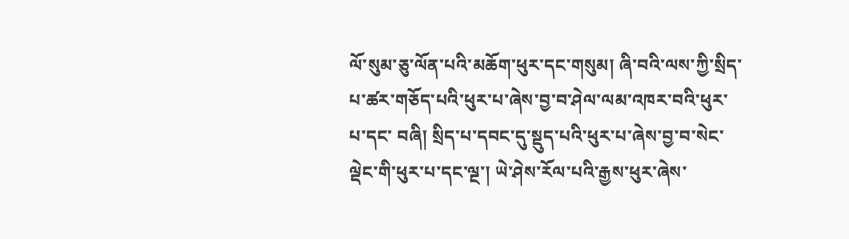ལོ་སུམ་ཅུ་ལོན་པའི་མཆོག་ཕུར་དང་གསུམ། ཞི་བའི་ལས་ཀྱི་སྲིད་པ་ཚར་གཅོད་པའི་ཕུར་པ་ཞེས་བྱ་བ་ཤེལ་ལམ་འཁར་བའི་ཕུར་པ་དང་ བཞི། སྲིད་པ་དབང་དུ་སྡུད་པའི་ཕུར་པ་ཞེས་བྱ་བ་སེང་ལྡེང་གི་ཕུར་པ་དང་ལྔ་། ཡེ་ཤེས་རོལ་པའི་རྒྱས་ཕུར་ཞེས་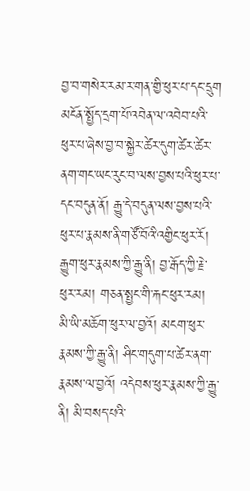བྱ་བ་གསེར་རམ་ར་གན་གྱི་ཕུར་པ་དང་དྲུག  མངོན་སྤྱོད་དྲག་པོ་འབེན་ལ་འབེབ་པའི་ཕུར་པ་ཞེས་བྱ་བ་སྐྱེར་ཚེར་དུག་ཚེར་ཚེར་ ནག་གང་ཡང་རུང་བ་ལས་བྱས་པའི་ཕུར་པ་དང་བདུན་ནོ། རྒྱུ་དེ་བདུན་ལས་བྱས་པའི་ཕུར་པ་རྣམས་ནི་གཙོ་བོའི་འགྱིང་ཕུར་རོ། རྒྱུག་ཕུར་རྣམས་ཀྱི་རྒྱུ་ནི། བྱ་རྒོད་ཀྱི་རྗེ་ཕུར་རམ། གཅན་སྤྱང་གི་རྐང་ཕུར་རམ། མི་ཡི་མཆོག་ཕུར་ལ་བྱའོ། མངག་ཕུར་རྣམས་ཀྱི་རྒྱུ་ནི། ཤིང་གདུག་པ་ཚེར་ནག་རྣམས་ལ་བྱའོ། འདེབས་ཕུར་རྣམས་ཀྱི་རྒྱུ་ནི། མི་བསད་པའི་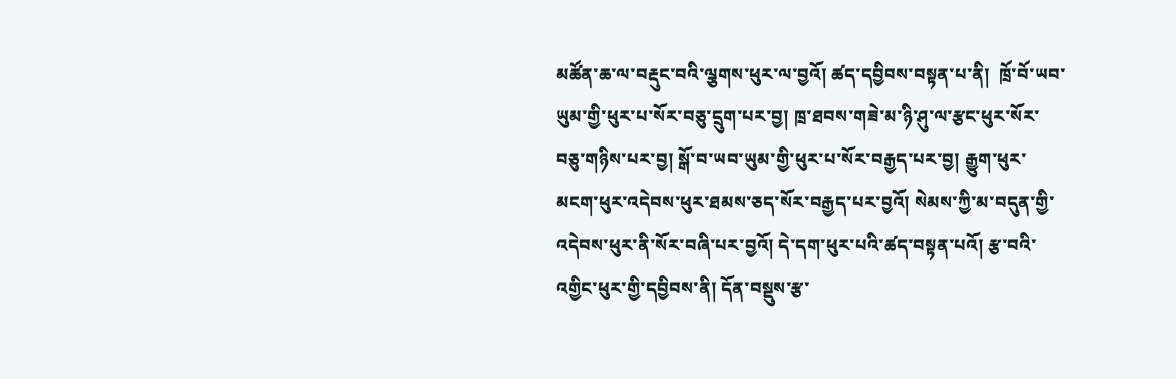མཚོན་ཆ་ལ་བརྡུང་བའི་ལྕགས་ཕུར་ལ་བྱའོ། ཚད་དབྱིབས་བསྟན་པ་ནི།  ཁྲོ་བོ་ཡབ་ཡུམ་གྱི་ཕུར་པ་སོར་བཅུ་དྲུག་པར་བྱ། ཁྲ་ཐབས་གཟེ་མ་ཉི་ཤུ་ལ་རྩང་ཕུར་སོར་བཅུ་གཉིས་པར་བྱ། སྒོ་བ་ཡབ་ཡུམ་གྱི་ཕུར་པ་སོར་བརྒྱད་པར་བྱ། རྒྱུག་ཕུར་མངག་ཕུར་འདེབས་ཕུར་ཐམས་ཅད་སོར་བརྒྱད་པར་བྱའོ། སེམས་ཀྱི་མ་བདུན་གྱི་འདེབས་ཕུར་ནི་སོར་བཞི་པར་བྱའོ། དེ་དག་ཕུར་པའི་ཚད་བསྟན་པའོ། རྩ་བའི་འགྱིང་ཕུར་གྱི་དབྱིབས་ནི། དོན་བསྡུས་རྩ་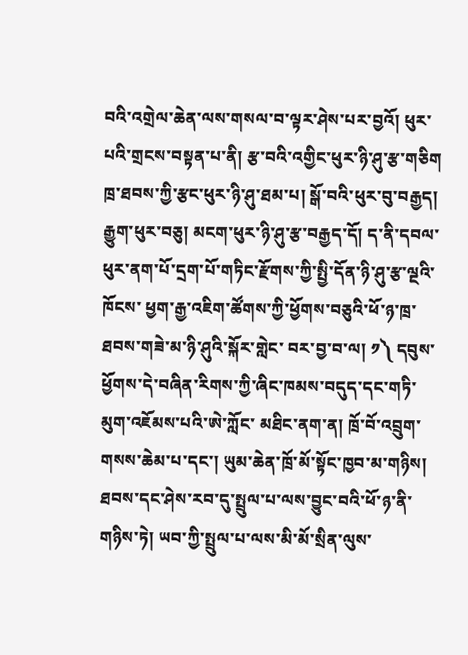བའི་འགྲེལ་ཆེན་ལས་གསལ་བ་ལྟར་ཤེས་པར་བྱའོ། ཕུར་པའི་གྲངས་བསྟན་པ་ནི། རྩ་བའི་འགྱིང་ཕུར་ཉི་ཤུ་རྩ་གཅིག ཁྲ་ཐབས་ཀྱི་རྩང་ཕུར་ཉི་ཤུ་ཐམ་པ། སྒོ་བའི་ཕུར་བུ་བརྒྱད། རྒྱུག་ཕུར་བཅུ། མངག་ཕུར་ཉི་ཤུ་རྩ་བརྒྱད་དོ། ད་ནི་དབལ་ཕུར་ནག་པོ་དྲག་པོ་གཏིང་རྫོགས་ཀྱི་སྤྱི་དོན་ཉི་ཤུ་རྩ་ལྔའི་ཁོངས་ ཕྱག་རྒྱ་འཇིག་ཚོགས་ཀྱི་ཕྱོགས་བཅུའི་ཕོ་ཉ་ཁྲ་ཐབས་གཟེ་མ་ཉི་ཤུའི་སྐོར་གླེང་ བར་བྱ་བ་ལ། ༡༽ དབུས་ཕྱོགས་དེ་བཞིན་རིགས་ཀྱི་ཞིང་ཁམས་བདུད་དང་གཏི་མུག་འཇོམས་པའི་ཨེ་ཀློང་ མཐིང་ནག་ན། ཁྲོ་བོ་འབྲུག་གསས་ཆེམ་པ་དང་། ཡུམ་ཆེན་ཁྲོ་མོ་སྟོང་ཁྱབ་མ་གཉིས། ཐབས་དང་ཤེས་རབ་དུ་སྤྲུལ་པ་ལས་བྱུང་བའི་ཕོ་ཉ་ནི་གཉིས་ཏེ། ཡབ་ཀྱི་སྤྲུལ་པ་ལས་མི་མོ་སྲིན་ལུས་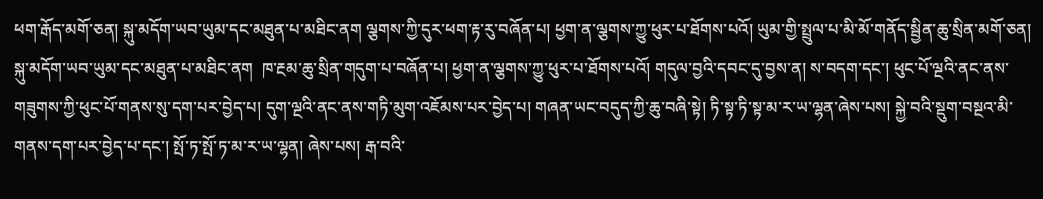ཕག་རྒོད་མགོ་ཅན། སྐུ་མདོག་ཡབ་ཡུམ་དང་མཐུན་པ་མཐིང་ནག ལྕགས་ཀྱི་དུར་ཕག་རྟ་རུ་བཞོན་པ། ཕྱག་ན་ལྕགས་ཀྱུ་ཕུར་པ་ཐོགས་པའོ། ཡུམ་གྱི་སྤྲུལ་པ་མི་མོ་གནོད་སྦྱིན་ཆུ་སྲིན་མགོ་ཅན། སྐུ་མདོག་ཡབ་ཡུམ་དང་མཐུན་པ་མཐིང་ནག  ཁ་རྔམ་ཆུ་སྲིན་གདུག་པ་བཞོན་པ། ཕྱག་ན་ལྕགས་ཀྱུ་ཕུར་པ་ཐོགས་པའོ། གདུལ་བྱའི་དབང་དུ་བྱས་ན། ས་བདག་དང་། ཕུང་པོ་ལྔའི་ནང་ནས་གཟུགས་ཀྱི་ཕུང་པོ་གནས་སུ་དག་པར་བྱེད་པ། དུག་ལྔའི་ནང་ནས་གཏི་མུག་འཇོམས་པར་བྱེད་པ། གཞན་ཡང་བདུད་ཀྱི་ཆུ་བཞི་སྟེ། ཏི་སྟ་ཏི་སྟ་མ་ར་ཡ་ལྷན་ཞེས་པས། སྐྱེ་བའི་སྡུག་བསྔའ་མི་གནས་དག་པར་བྱེད་པ་དང་། སྤོ་ཏ་སྤོ་ཏ་མ་ར་ཡ་ལྷན། ཞེས་པས། རྒ་བའི་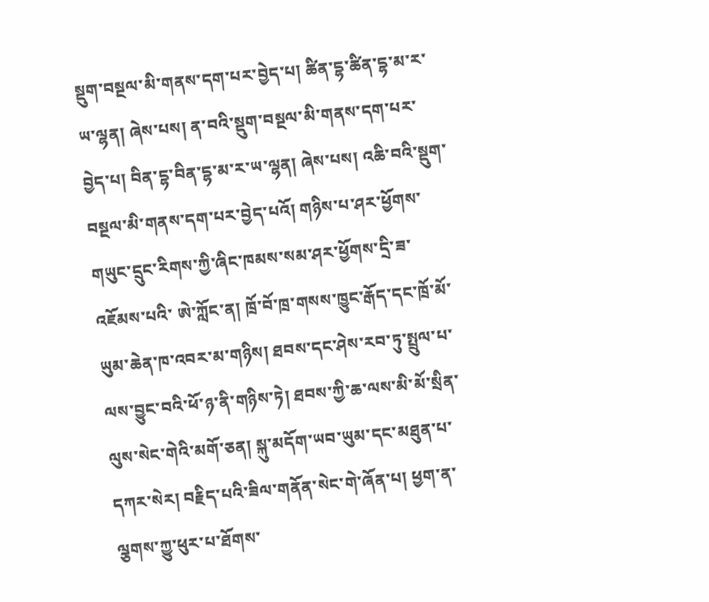སྡུག་བསྔལ་མི་གནས་དག་པར་བྱེད་པ། ཚིན་དྷ་ཚིན་དྷ་མ་ར་ཡ་ལྷན། ཞེས་པས། ན་བའི་སྡུག་བསྔལ་མི་གནས་དག་པར་བྱེད་པ། བིན་དྷ་བིན་དྷ་མ་ར་ཡ་ལྷན། ཞེས་པས། འཆི་བའི་སྡུག་བསྔལ་མི་གནས་དག་པར་བྱེད་པའོ། གཉིས་པ་ཤར་ཕྱོགས་གཡུང་དྲུང་རིགས་ཀྱི་ཞིང་ཁམས་སམ་ཤར་ཕྱོགས་དྲི་ཟ་འཇོམས་པའི་ ཨེ་ཀློང་ན། ཁྲོ་བོ་ཁྲ་གསས་ཁྱུང་རྒོད་དང་ཁྲོ་མོ་ཡུམ་ཆེན་ཁ་འབར་མ་གཉིས། ཐབས་དང་ཤེས་རབ་ཏུ་སྤྲུལ་པ་ལས་བྱུང་བའི་ཕོ་ཉ་ནི་གཉིས་ཏེ། ཐབས་ཀྱི་ཆ་ལས་མི་མོ་སྲིན་ལུས་སེང་གེའི་མགོ་ཅན། སྐུ་མདོག་ཡབ་ཡུམ་དང་མཐུན་པ་དཀར་སེར། བརྗིད་པའི་ཟིལ་གནོན་སེང་གེ་ཞོན་པ། ཕྱག་ན་ལྕགས་ཀྱུ་ཕུར་པ་ཐོགས་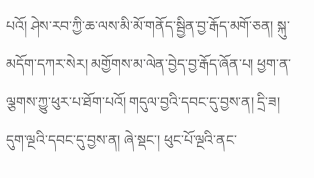པའོ། ཤེས་རབ་ཀྱི་ཆ་ལས་མི་མོ་གནོད་སྦྱིན་བྱ་རྒོད་མགོ་ཅན། སྐུ་མདོག་དཀར་སེར། མགྱོགས་མ་ལེན་བྱེད་བྱ་རྒོད་ཞོན་པ། ཕྱག་ན་ལྕགས་ཀྱུ་ཕུར་པ་ཐོག་པའོ། གདུལ་བྱའི་དབང་དུ་བྱས་ན། དྲི་ཟ། དུག་ལྔའི་དབང་དུ་བྱས་ན། ཞེ་སྡང་། ཕུང་པོ་ལྔའི་ནང་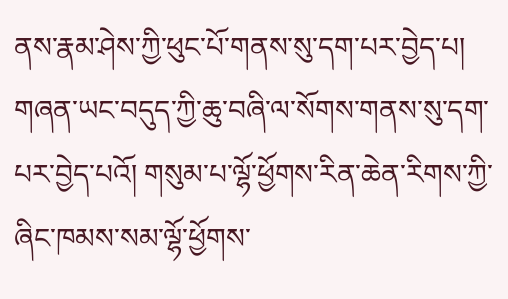ནས་རྣམ་ཤེས་ཀྱི་ཕུང་པོ་གནས་སུ་དག་པར་བྱེད་པ། གཞན་ཡང་བདུད་ཀྱི་ཆུ་བཞི་ལ་སོགས་གནས་སུ་དག་པར་བྱེད་པའོ། གསུམ་པ་ལྷོ་ཕྱོགས་རིན་ཆེན་རིགས་ཀྱི་ཞིང་ཁམས་སམ་ལྷོ་ཕྱོགས་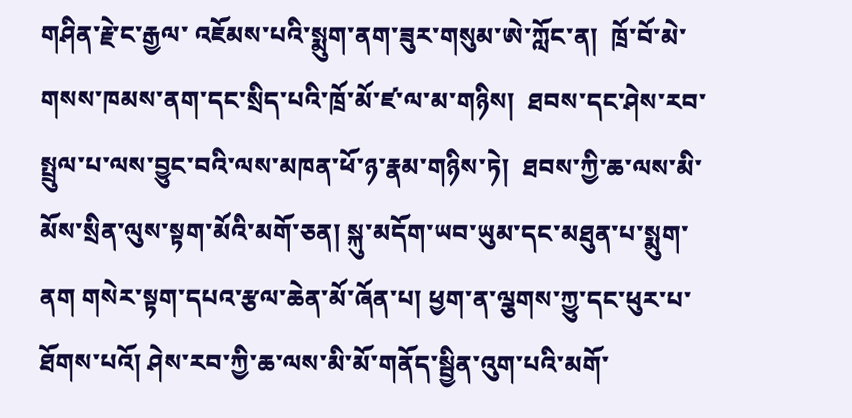གཤིན་རྗེ་ང་རྒྱལ་ འཇོམས་པའི་སྨུག་ནག་ཟུར་གསུམ་ཨེ་ཀློང་ན།  ཁྲོ་བོ་མེ་གསས་ཁམས་ནག་དང་སྲིད་པའི་ཁྲོ་མོ་ཛ་ལ་མ་གཉིས།  ཐབས་དང་ཤེས་རབ་སྤྲུལ་པ་ལས་བྱུང་བའི་ལས་མཁན་ཕོ་ཉ་རྣམ་གཉིས་ཏེ།  ཐབས་ཀྱི་ཆ་ལས་མི་མོས་སྲིན་ལུས་སྟག་མོའི་མགོ་ཅན། སྐུ་མདོག་ཡབ་ཡུམ་དང་མཐུན་པ་སྨུག་ནག གསེར་སྟག་དཔའ་རྩལ་ཆེན་མོ་ཞོན་པ། ཕྱག་ན་ལྕགས་ཀྱུ་དང་ཕུར་པ་ཐོགས་པའོ། ཤེས་རབ་ཀྱི་ཆ་ལས་མི་མོ་གནོད་སྦྱིན་འུག་པའི་མགོ་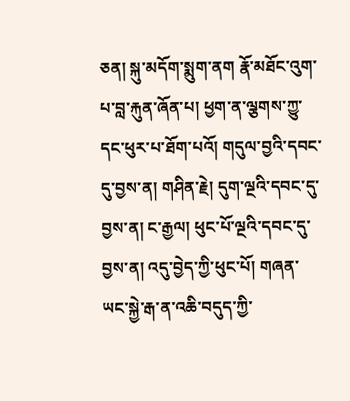ཅན། སྐུ་མདོག་སྨུག་ནག རྣོ་མཐོང་འུག་པ་བླ་རྐུན་ཞོན་པ། ཕྱག་ན་ལྕགས་ཀྱུ་དང་ཕུར་པ་ཐོག་པའོ། གདུལ་བྱའི་དབང་དུ་བྱས་ན། གཤིན་རྗེ། དུག་ལྔའི་དབང་དུ་བྱས་ན། ང་རྒྱལ། ཕུང་པོ་ལྔའི་དབང་དུ་བྱས་ན། འདུ་བྱེད་ཀྱི་ཕུང་པོ། གཞན་ཡང་སྐྱེ་རྒ་ན་འཆི་བདུད་ཀྱི་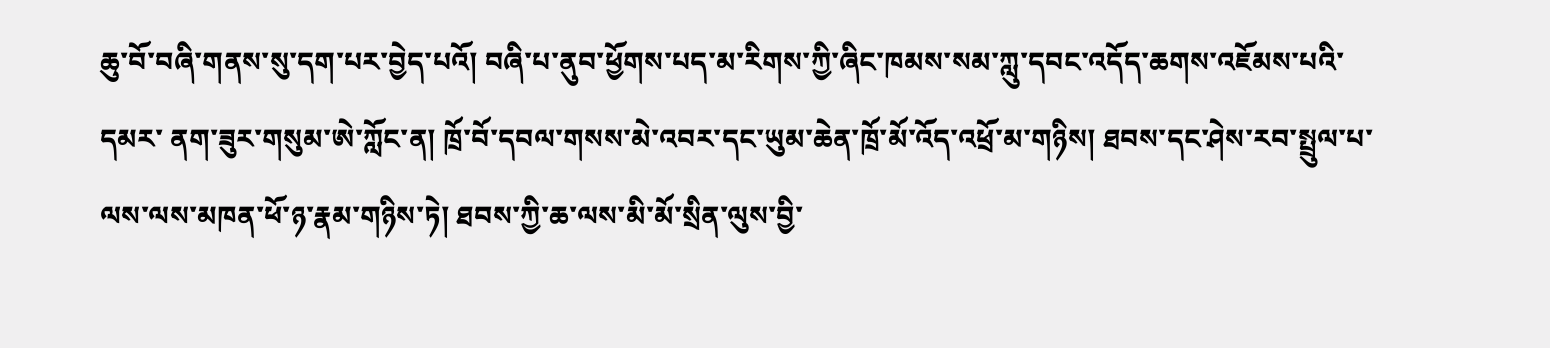ཆུ་བོ་བཞི་གནས་སུ་དག་པར་བྱེད་པའོ། བཞི་པ་ནུབ་ཕྱོགས་པད་མ་རིགས་ཀྱི་ཞིང་ཁམས་སམ་ཀླུ་དབང་འདོད་ཆགས་འཇོམས་པའི་དམར་ ནག་ཟུར་གསུམ་ཨེ་ཀློང་ན། ཁྲོ་བོ་དབལ་གསས་མེ་འབར་དང་ཡུམ་ཆེན་ཁྲོ་མོ་འོད་འཕྲོ་མ་གཉིས། ཐབས་དང་ཤེས་རབ་སྤྲུལ་པ་ལས་ལས་མཁན་ཕོ་ཉ་རྣམ་གཉིས་ཏེ། ཐབས་ཀྱི་ཆ་ལས་མི་མོ་སྲིན་ལུས་བྱི་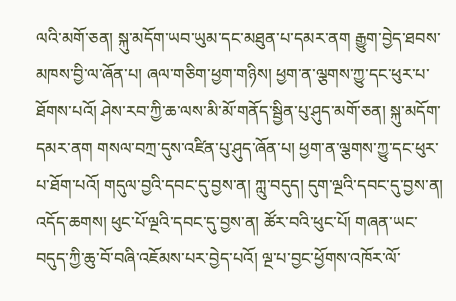ལའི་མགོ་ཅན། སྐུ་མདོག་ཡབ་ཡུམ་དང་མཐུན་པ་དམར་ནག རྒྱུག་བྱེད་ཐབས་མཁས་བྱི་ལ་ཞོན་པ། ཞལ་གཅིག་ཕྱག་གཉིས། ཕྱག་ན་ལྕགས་ཀྱུ་དང་ཕུར་པ་ཐོགས་པའོ། ཤེས་རབ་ཀྱི་ཆ་ལས་མི་མོ་གནོད་སྦྱིན་པུ་ཤུད་མགོ་ཅན། སྐུ་མདོག་དམར་ནག གསལ་བཀྲ་དུས་འཛིན་པུ་ཤུད་ཞོན་པ། ཕྱག་ན་ལྕགས་ཀྱུ་དང་ཕུར་པ་ཐོག་པའོ། གདུལ་བྱའི་དབང་དུ་བྱས་ན། ཀླུ་བདུད། དུག་ལྔའི་དབང་དུ་བྱས་ན། འདོད་ཆགས། ཕུང་པོ་ལྔའི་དབང་དུ་བྱས་ན། ཚོར་བའི་ཕུང་པོ། གཞན་ཡང་བདུད་ཀྱི་ཆུ་བོ་བཞི་འཇོམས་པར་བྱེད་པའོ། ལྔ་པ་བྱང་ཕྱོགས་འཁོར་ལོ་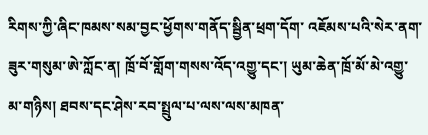རིགས་ཀྱི་ཞིང་ཁམས་སམ་བྱང་ཕྱོགས་གནོད་སྦྱིན་ཕྲག་དོག་ འཇོམས་པའི་སེར་ནག་ཟུར་གསུམ་ཨེ་ཀློང་ན། ཁྲོ་བོ་གློག་གསས་འོད་འགྱུ་དང་། ཡུམ་ཆེན་ཁྲོ་མོ་མེ་འགྱུ་མ་གཉིས། ཐབས་དང་ཤེས་རབ་སྤྲུལ་པ་ལས་ལས་མཁན་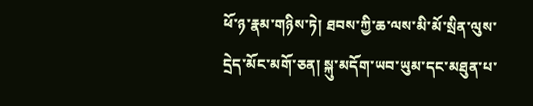ཕོ་ཉ་རྣམ་གཉིས་ཏེ། ཐབས་ཀྱི་ཆ་ལས་མི་མོ་སྲིན་ལུས་དྲེད་མོང་མགོ་ཅན། སྐུ་མདོག་ཡབ་ཡུམ་དང་མཐུན་པ་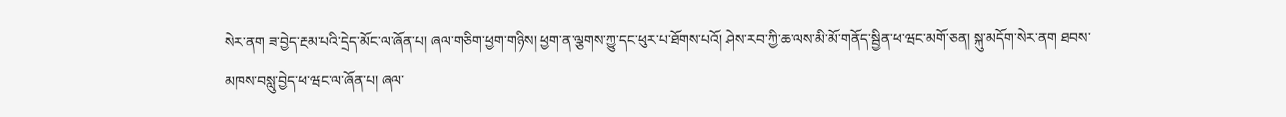སེར་ནག ཟ་བྱེད་རྔམ་པའི་དྲེད་མོང་ལ་ཞོན་པ། ཞལ་གཅིག་ཕྱག་གཉིས། ཕྱག་ན་ལྕགས་ཀྱུ་དང་ཕུར་པ་ཐོགས་པའོ། ཤེས་རབ་ཀྱི་ཆ་ལས་མི་མོ་གནོད་སྦྱིན་ཕ་ཝང་མགོ་ཅན། སྐུ་མདོག་སེར་ནག ཐབས་མཁས་བསླུ་བྱེད་ཕ་ཝང་ལ་ཞོན་པ། ཞལ་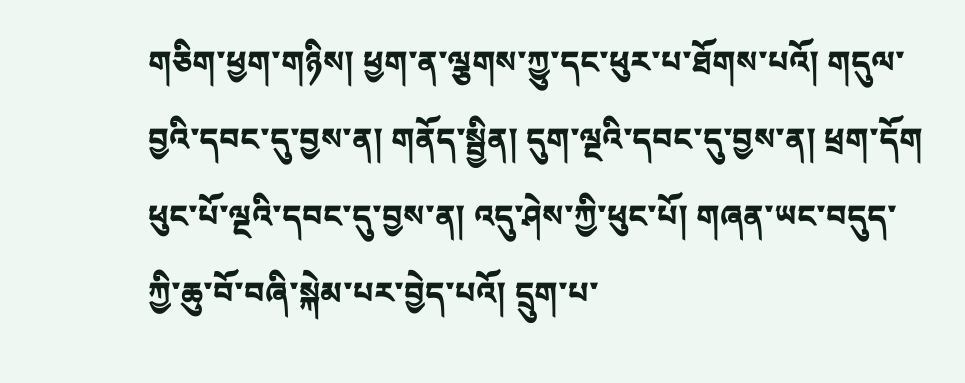གཅིག་ཕྱག་གཉིས། ཕྱག་ན་ལྕགས་ཀྱུ་དང་ཕུར་པ་ཐོགས་པའོ། གདུལ་བྱའི་དབང་དུ་བྱས་ན། གནོད་སྦྱིན། དུག་ལྔའི་དབང་དུ་བྱས་ན། ཕྲག་དོག ཕུང་པོ་ལྔའི་དབང་དུ་བྱས་ན། འདུ་ཤེས་ཀྱི་ཕུང་པོ། གཞན་ཡང་བདུད་ཀྱི་ཆུ་བོ་བཞི་སྐེམ་པར་བྱེད་པའོ། དྲུག་པ་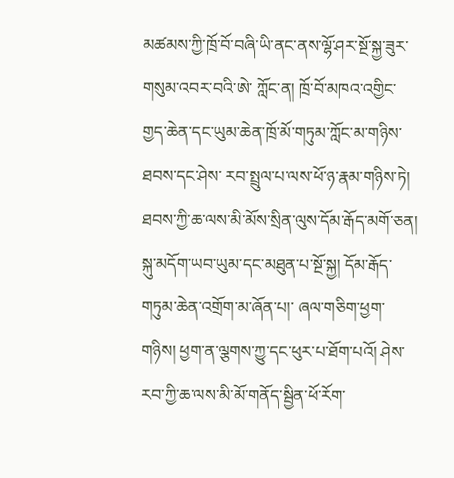མཚམས་ཀྱི་ཁྲོ་བོ་བཞི་ཡི་ནང་ནས་ལྷོ་ཤར་སྔོ་སྐྱ་ཟུར་གསུམ་འབར་བའི་ཨེ་ ཀློང་ན། ཁྲོ་བོ་མཁའ་འགྱིང་གྱད་ཆེན་དང་ཡུམ་ཆེན་ཁྲོ་མོ་གཏུམ་ཀློང་མ་གཉིས་ཐབས་དང་ཤེས་ རབ་སྤྲུལ་པ་ལས་ཕོ་ཉ་རྣམ་གཉིས་ཏེ། ཐབས་ཀྱི་ཆ་ལས་མི་མོས་སྲིན་ལུས་དོམ་རྒོད་མགོ་ཅན། སྐུ་མདོག་ཡབ་ཡུམ་དང་མཐུན་པ་སྔོ་སྐྱ། དོམ་རྒོད་གཏུམ་ཆེན་འགྲོག་མ་ཞོན་པ།་ ཞལ་གཅིག་ཕྱག་གཉིས། ཕྱག་ན་ལྕགས་ཀྱུ་དང་ཕུར་པ་ཐོག་པའོ། ཤེས་རབ་ཀྱི་ཆ་ལས་མི་མོ་གནོད་སྦྱིན་ཕོ་རོག་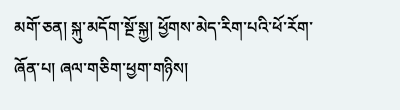མགོ་ཅན། སྐུ་མདོག་སྔོ་སྐྱ། ཕྱོགས་མེད་རིག་པའི་ཕོ་རོག་ཞོན་པ། ཞལ་གཅིག་ཕྱག་གཉིས།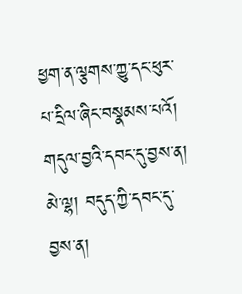ཕྱག་ན་ལྕགས་ཀྱུ་དང་ཕུར་པ་དྲིལ་ཞིང་བསྣམས་པའོ། གདུལ་བྱའི་དབང་དུ་བྱས་ན། མེ་ལྷ། བདུད་ཀྱི་དབང་དུ་བྱས་ན།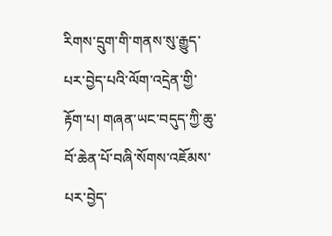རིགས་དྲུག་གི་གནས་སུ་རྒྱུད་པར་བྱེད་པའི་ལོག་འདྲེན་གྱི་རྟོག་པ། གཞན་ཡང་བདུད་ཀྱི་ཆུ་བོ་ཆེན་པོ་བཞི་སོགས་འཇོམས་པར་བྱེད་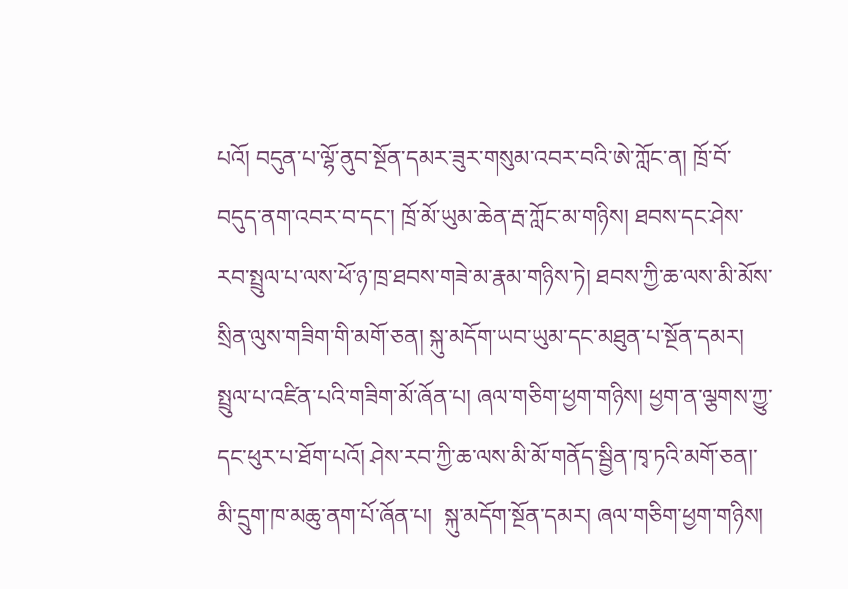པའོ། བདུན་པ་ལྷོ་ནུབ་སྔོན་དམར་ཟུར་གསུམ་འབར་བའི་ཨེ་ཀློང་ན། ཁྲོ་བོ་བདུད་ནག་འབར་བ་དང་། ཁྲོ་མོ་ཡུམ་ཆེན་རྦ་ཀློང་མ་གཉིས། ཐབས་དང་ཤེས་རབ་སྤྲུལ་པ་ལས་ཕོ་ཉ་ཁྲ་ཐབས་གཟེ་མ་རྣམ་གཉིས་ཏེ། ཐབས་ཀྱི་ཆ་ལས་མི་མོས་སྲིན་ལུས་གཟིག་གི་མགོ་ཅན། སྐུ་མདོག་ཡབ་ཡུམ་དང་མཐུན་པ་སྔོན་དམར། སྤྲུལ་པ་འཛིན་པའི་གཟིག་མོ་ཞོན་པ། ཞལ་གཅིག་ཕྱག་གཉིས། ཕྱག་ན་ལྕགས་ཀྱུ་དང་ཕུར་པ་ཐོག་པའོ། ཤེས་རབ་ཀྱི་ཆ་ལས་མི་མོ་གནོད་སྦྱིན་ཁྭ་ཏའི་མགོ་ཅན།་ མི་དྲུག་ཁ་མཆུ་ནག་པོ་ཞོན་པ།  སྐུ་མདོག་སྔོན་དམར། ཞལ་གཅིག་ཕྱག་གཉིས།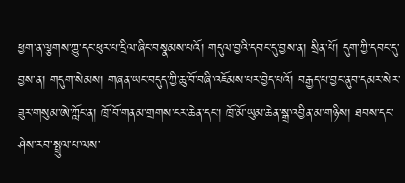ཕྱག་ན་ལྕགས་ཀྱུ་དང་ཕུར་པ་དྲིལ་ཞིང་བསྣམས་པའོ། གདུལ་བྱའི་དབང་དུ་བྱས་ན། སྲིན་པོ། དུག་ཀྱི་དབང་དུ་བྱས་ན། གདུག་སེམས། གཞན་ཡང་བདུད་ཀྱི་ཆུ་བོ་བཞི་འཇོམས་པར་བྱེད་པའོ། བརྒྱད་པ་བྱང་ནུབ་དམར་སེར་ཟུར་གསུམ་ཨེ་ཀློང་ན། ཁྲོ་བོ་གནམ་གྲགས་ངར་ཆེན་དང་། ཁྲོ་མོ་ཡུམ་ཆེན་སྒྲ་འབྱིན་མ་གཉིས། ཐབས་དང་ཤེས་རབ་སྤྲུལ་པ་ལས་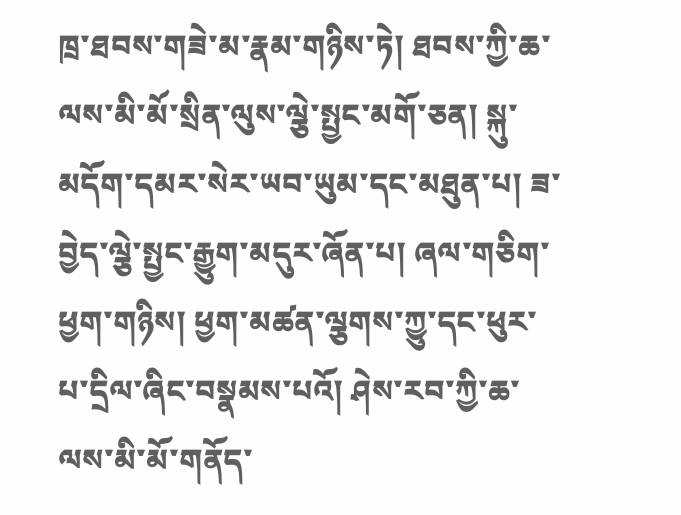ཁྲ་ཐབས་གཟེ་མ་རྣམ་གཉིས་ཏེ། ཐབས་ཀྱི་ཆ་ལས་མི་མོ་སྲིན་ལུས་ལྕེ་སྤྱང་མགོ་ཅན། སྐུ་མདོག་དམར་སེར་ཡབ་ཡུམ་དང་མཐུན་པ། ཟ་བྱེད་ལྕེ་སྤྱང་རྒྱུག་མདུར་ཞོན་པ། ཞལ་གཅིག་ཕྱག་གཉིས། ཕྱག་མཚན་ལྕགས་ཀྱུ་དང་ཕུར་པ་དྲིལ་ཞིང་བསྣམས་པའོ། ཤེས་རབ་ཀྱི་ཆ་ལས་མི་མོ་གནོད་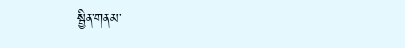སྦྱིན་གནམ་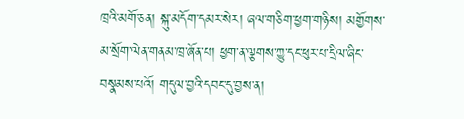ཁྲའི་མགོ་ཅན། སྐུ་མདོག་དམར་སེར། ཞལ་གཅིག་ཕྱག་གཉིས། མགྱོགས་མ་སྲོག་ལེན་གནམ་ཁྲ་ཞོན་པ། ཕྱག་ན་ལྕགས་ཀྱུ་དང་ཕུར་པ་དྲིལ་ཞིང་བསྣམས་པའོ། གདུལ་བྱའི་དབང་དུ་བྱས་ན།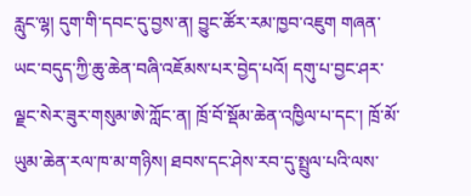རླུང་ལྷ། དུག་གི་དབང་དུ་བྱས་ན། བྱུང་ཚོར་རམ་ཁྱབ་འཇུག གཞན་ཡང་བདུད་ཀྱི་ཆུ་ཆེན་བཞི་འཇོམས་པར་བྱེད་པའོ། དགུ་པ་བྱང་ཤར་ལྗང་སེར་ཟུར་གསུམ་ཨེ་ཀློང་ན། ཁྲོ་བོ་སྡོམ་ཆེན་འཁྱིལ་པ་དང་། ཁྲོ་མོ་ཡུམ་ཆེན་རལ་ཁ་མ་གཉིས། ཐབས་དང་ཤེས་རབ་དུ་སྤྲུལ་པའི་ལས་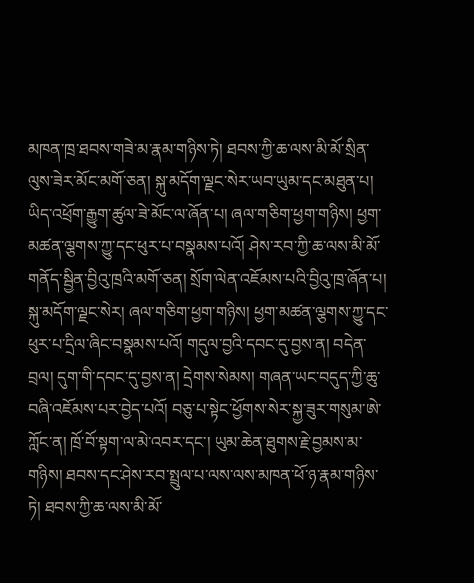མཁན་ཁྲ་ཐབས་གཟེ་མ་རྣམ་གཉིས་ཏེ། ཐབས་ཀྱི་ཆ་ལས་མི་མོ་སྲིན་ལུས་ཟེར་མོང་མགོ་ཅན། སྐུ་མདོག་ལྗང་སེར་ཡབ་ཡུམ་དང་མཐུན་པ། ཡིད་འཕྲོག་རྒྱུག་ཚུལ་ཟེ་མོང་ལ་ཞོན་པ། ཞལ་གཅིག་ཕྱག་གཉིས། ཕྱག་མཚན་ལྕགས་ཀྱུ་དང་ཕུར་པ་བསྣམས་པའོ། ཤེས་རབ་ཀྱི་ཆ་ལས་མི་མོ་གནོད་སྦྱིན་བྱིའུ་ཁྲའི་མགོ་ཅན། སྲོག་ལེན་འཇོམས་པའི་བྱིའུ་ཁྲ་ཞོན་པ། སྐུ་མདོག་ལྗང་སེར། ཞལ་གཅིག་ཕྱག་གཉིས། ཕྱག་མཚན་ལྕགས་ཀྱུ་དང་ཕུར་པ་དྲིལ་ཞིང་བསྣམས་པའོ། གདུལ་བྱའི་དབང་དུ་བྱས་ན། བདེན་བྲལ། དུག་གི་དབང་དུ་བྱས་ན། དྲེགས་སེམས། གཞན་ཡང་བདུད་ཀྱི་ཆུ་བཞི་འཇོམས་པར་བྱེད་པའོ། བཅུ་པ་སྟེང་ཕྱོགས་སེར་སྐྱ་ཟུར་གསུམ་ཨེ་ཀློང་ན། ཁྲོ་བོ་སྟག་ལ་མེ་འབར་དང་། ཡུམ་ཆེན་ཐུགས་རྗེ་བྱམས་མ་གཉིས། ཐབས་དང་ཤེས་རབ་སྤྲུལ་པ་ལས་ལས་མཁན་ཕོ་ཉ་རྣམ་གཉིས་ཏེ། ཐབས་ཀྱི་ཆ་ལས་མི་མོ་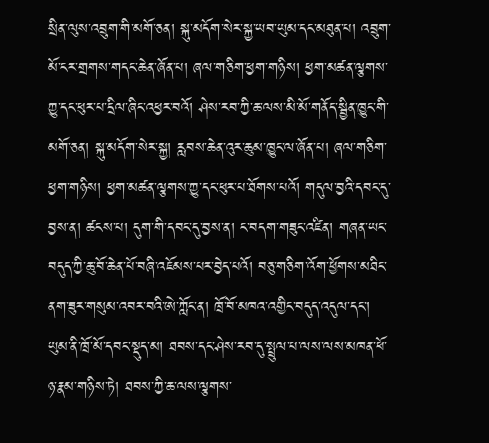སྲིན་ལུས་འབྲུག་གི་མགོ་ཅན། སྐུ་མདོག་སེར་སྐྱ་ཡབ་ཡུམ་དང་མཐུན་པ། འབྲུག་མོ་ངར་གྲགས་གདང་ཆེན་ཞོན་པ། ཞལ་གཅིག་ཕྱག་གཉིས། ཕྱག་མཚན་ལྕགས་ཀྱུ་དང་ཕུར་པ་དྲིལ་ཞིང་འཕྱར་བའོ། ཤེས་རབ་ཀྱི་ཆ་ལས་མི་མོ་གནོད་སྦྱིན་ཁྱུང་གི་མགོ་ཅན། སྐུ་མདོག་སེར་སྐྱ། རླབས་ཆེན་འུར་ཆུམ་ཁྱུང་ལ་ཞོན་པ། ཞལ་གཅིག་ཕྱག་གཉིས། ཕྱག་མཚན་ལྕགས་ཀྱུ་དང་ཕུར་པ་ཐོགས་པའོ། གདུལ་བྱའི་དབང་དུ་བྱས་ན། ཚངས་པ། དུག་གི་དབང་དུ་བྱས་ན། ང་བདག་གཟུང་འཛིན། གཞན་ཡང་བདུད་ཀྱི་ཆུ་བོ་ཆེན་པོ་བཞི་འཇོམས་པར་བྱེད་པའོ། བཅུ་གཅིག་འོག་ཕྱོགས་མཐིང་ནག་ཟུར་གསུམ་འབར་བའི་ཨེ་ཀློང་ན། ཁྲོ་བོ་མཁའ་འགྱིང་བདུད་འདུལ་དང་། ཡུམ་ནི་ཁྲོ་མོ་དབང་སྡུད་མ། ཐབས་དང་ཤེས་རབ་དུ་སྤྲུལ་པ་ལས་ལས་མཁན་ཕོ་ཉ་རྣམ་གཉིས་ཏེ། ཐབས་ཀྱི་ཆ་ལས་ལྕགས་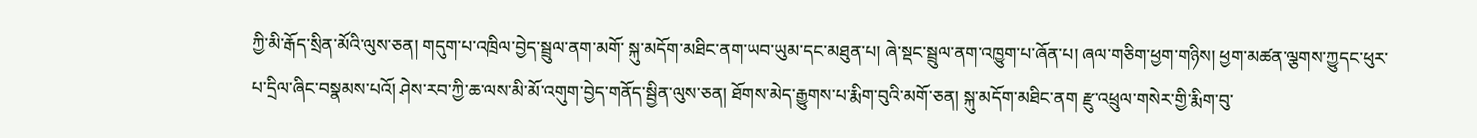ཀྱི་མི་རྒོད་སྲིན་མོའི་ལུས་ཅན། གདུག་པ་འཁྲིལ་བྱེད་སྦྲུལ་ནག་མགོ་ སྐུ་མདོག་མཐིང་ནག་ཡབ་ཡུམ་དང་མཐུན་པ། ཞེ་སྡང་སྦྲུལ་ནག་འཁྱུག་པ་ཞོན་པ། ཞལ་གཅིག་ཕྱག་གཉིས། ཕྱག་མཚན་ལྕགས་ཀྱུདང་ཕུར་པ་དྲིལ་ཞིང་བསྣམས་པའོ། ཤེས་རབ་ཀྱི་ཆ་ལས་མི་མོ་འགུག་བྱེད་གནོད་སྦྱིན་ལུས་ཅན། ཐོགས་མེད་རྒྱུགས་པ་རྨིག་བུའི་མགོ་ཅན། སྐུ་མདོག་མཐིང་ནག རྫུ་འཕྲུལ་གསེར་གྱི་རྨིག་བུ་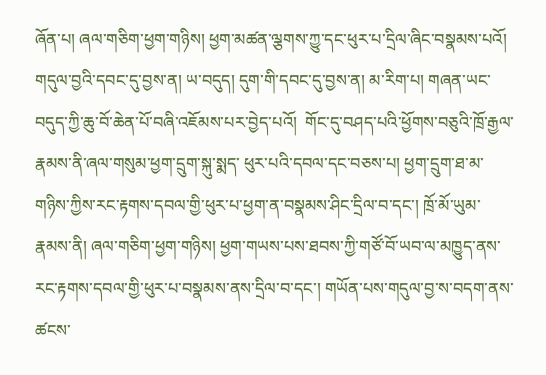ཞོན་པ། ཞལ་གཅིག་ཕྱག་གཉིས། ཕྱག་མཚན་ལྕགས་ཀྱུ་དང་ཕུར་པ་དྲིལ་ཞིང་བསྣམས་པའོ། གདུལ་བྱའི་དབང་དུ་བྱས་ན། ཡ་བདུད། དུག་གི་དབང་དུ་བྱས་ན། མ་རིག་པ། གཞན་ཡང་བདུད་ཀྱི་ཆུ་བོ་ཆེན་པོ་བཞི་འཇོམས་པར་བྱེད་པའོ།  གོང་དུ་བཤད་པའི་ཕྱོགས་བཅུའི་ཁྲོ་རྒྱལ་རྣམས་ནི་ཞལ་གསུམ་ཕྱག་དྲུག་སྐུ་སྨད་ ཕུར་པའི་དབལ་དང་བཅས་པ། ཕྱག་དྲུག་ཐ་མ་གཉིས་ཀྱིས་རང་རྟགས་དབལ་གྱི་ཕུར་པ་ཕྱག་ན་བསྣམས་ཤིང་དྲིལ་བ་དང་། ཁྲོ་མོ་ཡུམ་རྣམས་ནི། ཞལ་གཅིག་ཕྱག་གཉིས། ཕྱག་གཡས་པས་ཐབས་ཀྱི་གཙོ་བོ་ཡབ་ལ་མཁྱུད་ནས་རང་རྟགས་དབལ་གྱི་ཕུར་པ་བསྣམས་ནས་དྲིལ་བ་དང་། གཡོན་པས་གདུལ་བྱ་ས་བདག་ནས་ཚངས་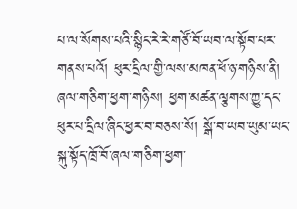པ་ལ་སོགས་པའི་སྙིང་རེ་རེ་གཙོ་བོ་ཡབ་ལ་སྟོབ་པར་གནས་པའོ། ཕུར་དྲིལ་གྱི་ལས་མཁན་ཕོ་ཉ་གཉིས་ནི། ཞལ་གཅིག་ཕྱག་གཉིས། ཕྱག་མཚན་ལྕགས་ཀྱུ་དང་ཕུར་པ་དྲིལ་ཞིང་ཕྱར་བ་བཅས་སོ། སྒོ་བ་ཡབ་ཡུམ་ཡང་སྐུ་སྟོད་ཁྲོ་བོ་ཞལ་གཅིག་ཕྱག་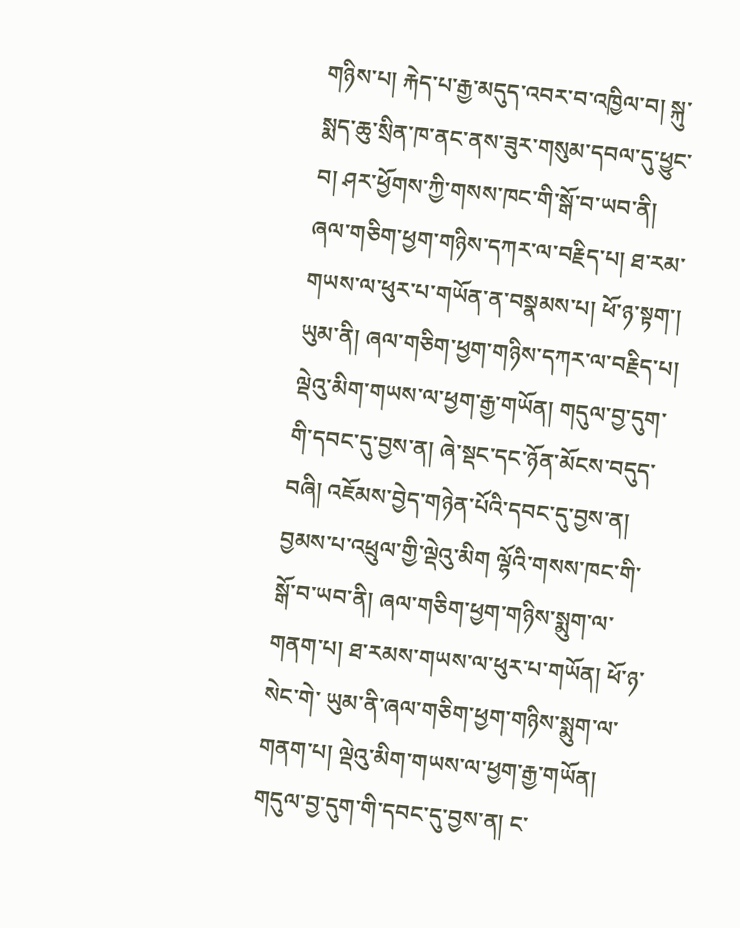གཉིས་པ། རྐེད་པ་རྒྱ་མདུད་འབར་བ་འཁྱིལ་བ། སྐུ་སྨད་ཆུ་སྲིན་ཁ་ནང་ནས་ཟུར་གསུམ་དབལ་དུ་ཕྱུང་བ། ཤར་ཕྱོགས་ཀྱི་གསས་ཁང་གི་སྒོ་བ་ཡབ་ནི། ཞལ་གཅིག་ཕྱག་གཉིས་དཀར་ལ་བརྗིད་པ། ཐ་རམ་གཡས་ལ་ཕུར་པ་གཡོན་ན་བསྣམས་པ། ཕོ་ཉ་སྟག་། ཡུམ་ནི། ཞལ་གཅིག་ཕྱག་གཉིས་དཀར་ལ་བརྗིད་པ། ལྡེའུ་མིག་གཡས་ལ་ཕྱག་རྒྱ་གཡོན། གདུལ་བྱ་དུག་གི་དབང་དུ་བྱས་ན། ཞེ་སྡང་དང་ཉོན་མོངས་བདུད་བཞི། འཇོམས་བྱེད་གཉེན་པོའི་དབང་དུ་བྱས་ན། བྱམས་པ་འཕྲུལ་གྱི་ལྡེའུ་མིག ལྷོའི་གསས་ཁང་གི་སྒོ་བ་ཡབ་ནི། ཞལ་གཅིག་ཕྱག་གཉིས་སྨུག་ལ་གནག་པ། ཐ་རམས་གཡས་ལ་ཕུར་པ་གཡོན། ཕོ་ཉ་སེང་གེ་ ཡུམ་ནི་ཞལ་གཅིག་ཕྱག་གཉིས་སྨུག་ལ་གནག་པ། ལྡེའུ་མིག་གཡས་ལ་ཕྱག་རྒྱ་གཡོན། གདུལ་བྱ་དུག་གི་དབང་དུ་བྱས་ན། ང་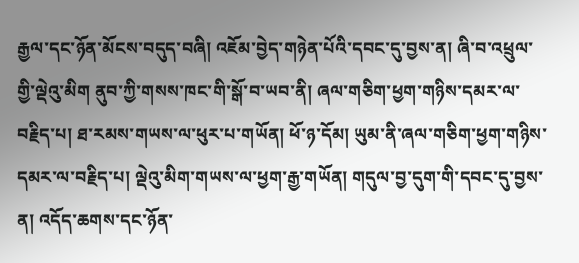རྒྱལ་དང་ཉོན་མོངས་བདུད་བཞི། འཇོམ་བྱེད་གཉེན་པོའི་དབང་དུ་བྱས་ན། ཞི་བ་འཕྲུལ་གྱི་ལྡེའུ་མིག ནུབ་ཀྱི་གསས་ཁང་གི་སྒོ་བ་ཡབ་ནི། ཞལ་གཅིག་ཕྱག་གཉིས་དམར་ལ་བརྗིད་པ། ཐ་རམས་གཡས་ལ་ཕུར་པ་གཡོན། ཕོ་ཉ་དོམ། ཡུམ་ནི་ཞལ་གཅིག་ཕྱག་གཉིས་དམར་ལ་བརྗིད་པ། ལྡེའུ་མིག་གཡས་ལ་ཕྱག་རྒྱ་གཡོན། གདུལ་བྱ་དུག་གི་དབང་དུ་བྱས་ན། འདོད་ཆགས་དང་ཉོན་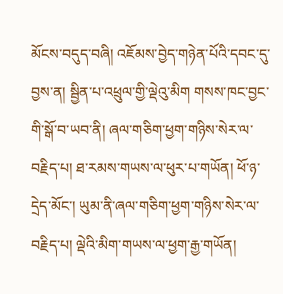མོངས་བདུད་བཞི། འཇོམས་བྱེད་གཉེན་པོའི་དབང་དུ་བྱས་ན། སྦྱིན་པ་འཕྲུལ་གྱི་ལྡེའུ་མིག གསས་ཁང་བྱང་གི་སྒོ་བ་ཡབ་ནི། ཞལ་གཅིག་ཕྱག་གཉིས་སེར་ལ་བརྗིད་པ། ཐ་རམས་གཡས་ལ་ཕུར་པ་གཡོན། ཕོ་ཉ་དྲེད་མོང་། ཡུམ་ནི་ཞལ་གཅིག་ཕྱག་གཉིས་སེར་ལ་བརྗིད་པ། ལྡེའི་མིག་གཡས་ལ་ཕྱག་རྒྱ་གཡོན།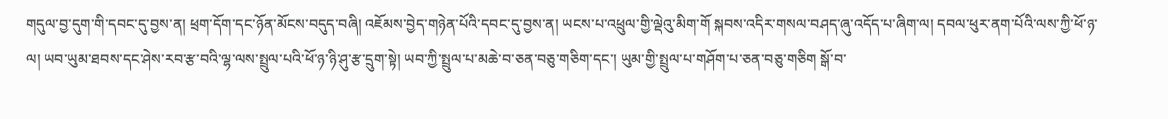གདུལ་བྱ་དུག་གི་དབང་དུ་བྱས་ན། ཕྲག་དོག་དང་ཉོན་མོངས་བདུད་བཞི། འཇོམས་བྱེད་གཉེན་པོའི་དབང་དུ་བྱས་ན། ཡངས་པ་འཕྲུལ་གྱི་ལྡེའུ་མིག་གོ སྐབས་འདིར་གསལ་བཤད་ཞུ་འདོད་པ་ཞིག་ལ། དབལ་ཕུར་ནག་པོའི་ལས་ཀྱི་ཕོ་ཉ་ལ། ཡབ་ཡུམ་ཐབས་དང་ཤེས་རབ་རྩ་བའི་ལྷ་ལས་སྤྲུལ་པའི་ཕོ་ཉ་ཉི་ཤུ་རྩ་དྲུག་སྟེ། ཡབ་ཀྱི་སྤྲུལ་པ་མཆེ་བ་ཅན་བཅུ་གཅིག་དང་། ཡུམ་གྱི་སྤྲུལ་པ་གཤོག་པ་ཅན་བཅུ་གཅིག སྒོ་བ་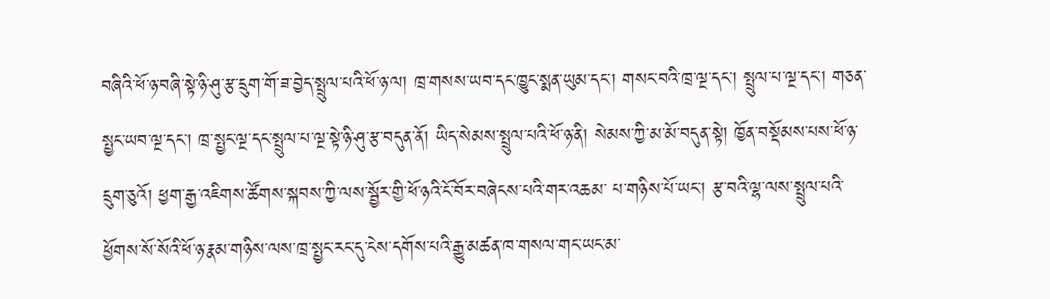བཞིའི་ཕོ་ཉ་བཞི་སྟེ་ཉི་ཤུ་རྩ་དྲུག་གོ་ཟ་བྱེད་སྤྲུལ་པའི་ཕོ་ཉ་ལ། ཁྲ་གསས་ཡབ་དང་ཁྱུང་སྨན་ཡུམ་དང་། གསང་བའི་ཁྲ་ལྔ་དང་། སྤྲུལ་པ་ལྔ་དང་། གཅན་སྤྱང་ཡབ་ལྔ་དང་། ཁྲ་སྤྱང་ལྔ་དང་སྤྲུལ་པ་ལྔ་སྟེ་ཉི་ཤུ་རྩ་བདུན་ནོ། ཡིད་སེམས་སྤྲུལ་པའི་ཕོ་ཉ་ནི། སེམས་ཀྱི་མ་མོ་བདུན་སྟེ། ཁྱོན་བསྡོམས་པས་ཕོ་ཉ་དྲུག་ཅུའོ། ཕྱག་རྒྱ་འཇིགས་ཚོགས་སྐབས་ཀྱི་ལས་སྦྱོར་གྱི་ཕོ་ཉའི་ངོ་བོར་བཞེངས་པའི་གར་འཆམ་ པ་གཉིས་པོ་ཡང་། རྩ་བའི་ལྷ་ལས་སྤྲུལ་པའི་ཕྱོགས་སོ་སོའི་ཕོ་ཉ་རྣམ་གཉིས་ལས་ཁྲ་སྤྱང་རང་དུ་ངེས་དགོས་པའི་རྒྱུ་མཚན་ཁ་གསལ་གང་ཡང་མ་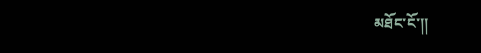མཐོང་ངོ་།།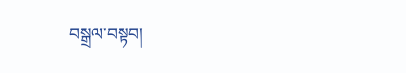བསྒྲལ་བསྟབ།